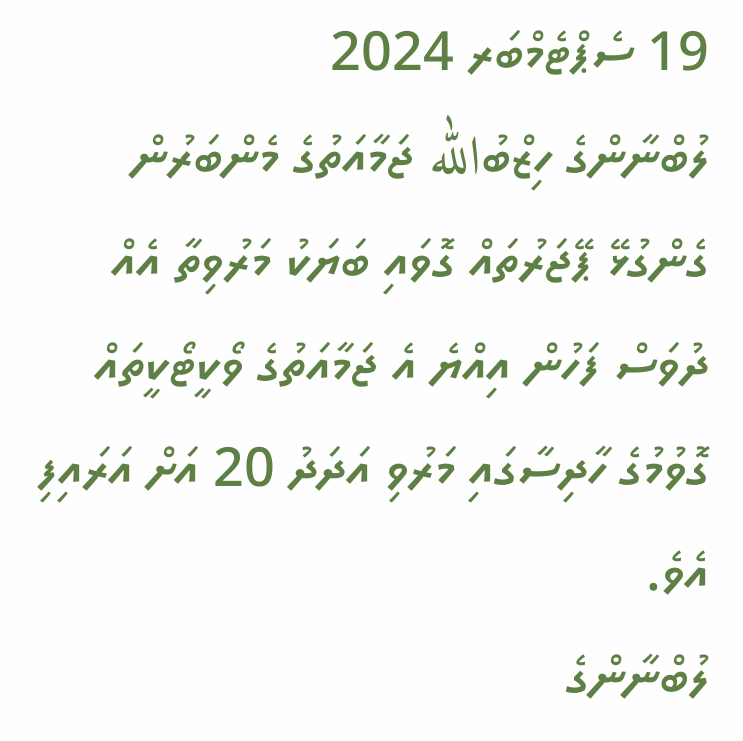19 ސެޕްޓެމްބަރ 2024
ލުބްނާންގެ ހިޒްބުالله ޖަމާއަތުގެ މެންބަރުން ގެންގުޅޭ ޕޭޖަރުތައް ގޮވައި ބަޔަކު މަރުވިތާ އެއް ދުވަސް ފަހުން އިއްޔެ އެ ޖަމާއަތުގެ ވޯކީޓޯކީތައް ގޮވުމުގެ ހާދިސާގައި މަރުވި އަދަދު 20 އަށް އަރައިފި އެވެ.
ލުބްނާންގެ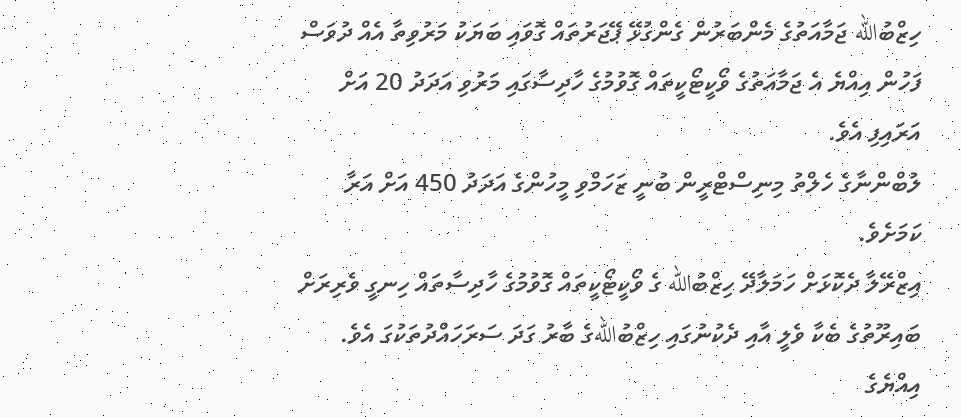ހިޒްބުالله ޖަމާއަތުގެ މެންބަރުން ގެންގުޅޭ ޕޭޖަރުތައް ގޮވައި ބަޔަކު މަރުވިތާ އެއް ދުވަސް ފަހުން އިއްޔެ އެ ޖަމާއަތުގެ ވޯކީޓޯކީތައް ގޮވުމުގެ ހާދިސާގައި މަރުވި އަދަދު 20 އަށް އަރައިފި އެވެ.
ލުބްންނާގެ ހެލްތު މިނިސްޓްރީން ބުނީ ޒަހަމްވި މީހުންގެ އަދަދު 450 އަށް އަރާ ކަމަށެވެ.
އިޒްރޭލާ ދެކޮޅަށް ހަމަލާދޭ ހިޒްބުالله ގެ ވޯކީޓޯކީތައް ގޮވުމުގެ ހާދިސާތައް ހިނގީ ވެރިރަށް ބައިރޫތުގެ ބެކާ ވެލީ އާއި ދެކުނުގައި ހިޒްބުاللهގެ ބާރު ގަދަ ސަރަހައްދުތަކުގަ އެވެ.
އިއްޔެގެ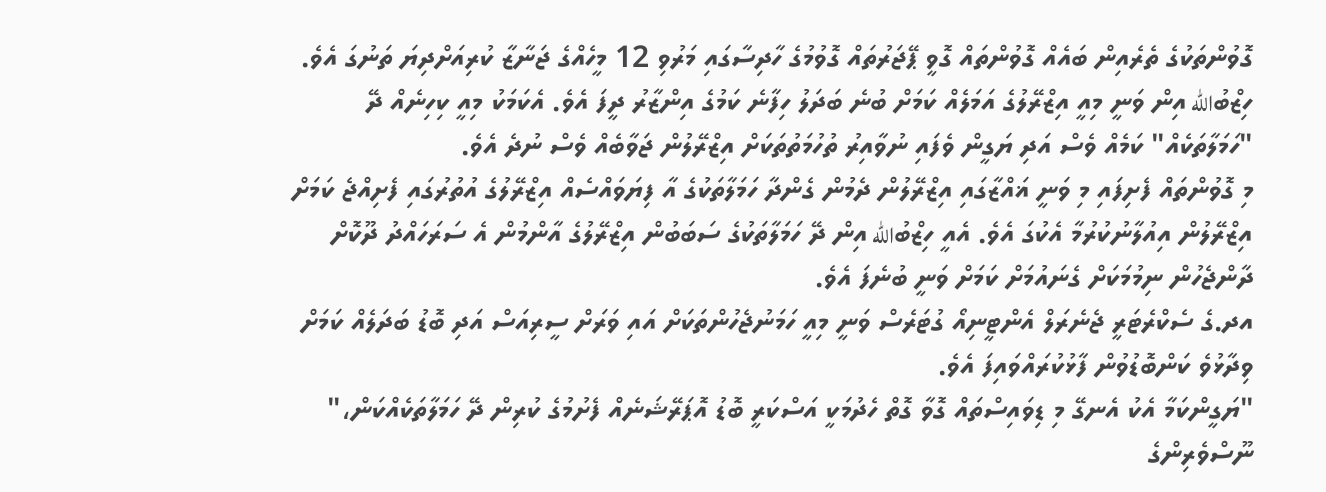ގޮވުންތަކުގެ ތެރެއިން ބައެއް ގޮވުންތައް ގޮވީ ޕޭޖަރުތައް ގޮވުމުގެ ހާދިސާގައި މަރުވި 12 މީހެއްގެ ޖަނާޒާ ކުރިއަށްދިޔަ ތަނުގަ އެވެ.
ހިޒްބުالله އިން ވަނީ މިއީ އިޒްރޭލުގެ އަމަލެއް ކަމަށް ބުނެ ބަދަލު ހިފާނެ ކަމުގެ އިންޒާރު ދީފަ އެވެ. އެކަމަކު މިއީ ކިހިނެއް ދޭ "ހަމަލާތަކެއް" ކަމެއް ވެސް އަދި ޔަގީން ވެފައި ނުވާއިރު ތުހުމަތުތަކަށް އިޒްރޭލުން ޖަވާބެއް ވެސް ނުދެ އެވެ.
މި ގޮވުންތައް ފެށިފައި މި ވަނީ ޣައްޒާގައި އިޒްރޭލުން ދެމުން ގެންދާ ހަމަލާތަކުގެ އާ ފިޔަވައްސެއް އިޒްރޭލުގެ އުތުރުގައި ފެށިއްޖެ ކަމަށް އިޒްރޭލުން އިއުލާނުކުރުމާ އެކުގަ އެވެ. އެއީ ހިޒްބުالله އިން ދޭ ހަމަލާތަކުގެ ސަބަބުން އިޒްރޭލުގެ އާންމުން އެ ސަރަހައްދު ދޫކޮށް ދާންޖެހުން ނިމުމަކަށް ގެނައުމަށް ކަމަށް ވަނީ ބުނެފަ އެވެ.
އދ.ގެ ސެކްރެޓަރީ ޖެނެރަލް އެންޓީނިއޯ ގުޓަރެސް ވަނީ މިއީ ހަމަނުޖެހުންތަކަށް އައި ވަރަށް ސީރިއަސް އަދި ބޮޑު ބަދަލެއް ކަމަށް ވިދާޅުވެ ކަންބޮޑުވުން ފާޅުކުރައްވައިފަ އެވެ.
"ޔަގީންކަމާ އެކު އެނގޭ މި ޑިވައިސްތައް ގޮވާ ގޮތް ހެދުމަކީ އަސްކަރީ ބޮޑު އޮޕަރޭޝަނެއް ފެށުމުގެ ކުރިން ދޭ ހަމަލާތަކެއްކަން،" ނޫސްވެރިންގެ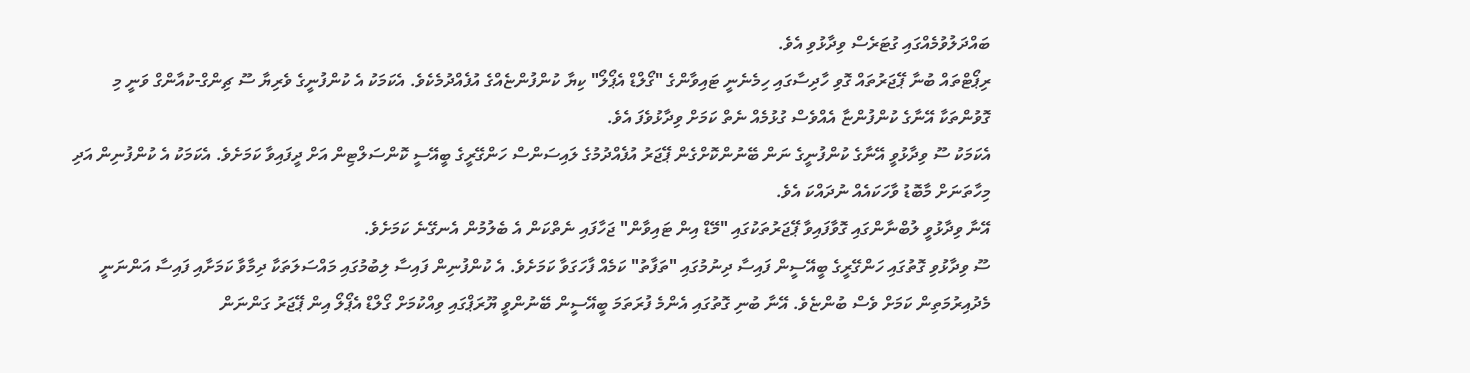ބައްދަލުވުމެއްގައި ގުޓަރެސް ވިދާޅުވި އެވެ.
ރިޕޯޓްތައް ބުނާ ޕޭޖަރުތައް ގޮވި ހާދިސާގައި ހިމެނެނީ ޓައިވާންގެ "ގޯލްޑް އެޕޯލޯ" ކިޔާ ކުންފުންޏެއްގެ އުފެއްދުމެކެވެ. އެކަމަކު އެ ކުންފުނީގެ ވެރިޔާ ސޫ ޗިންގް-ކުއާންގް ވަނީ މި ގޮވުންތަކާ އޭނާގެ ކުންފުންޏާ އެއްވެސް ގުޅުމެއް ނެތް ކަމަށް ވިދާޅުވެފަ އެވެ.
އެކަމަކު ސޫ ވިދާޅުވީ އޭނާގެ ކުންފުނީގެ ނަން ބޭނުންކޮށްގެން ޕޭޖަރު އުފެއްދުމުގެ ލައިސަންސް ހަންގޭރީގެ ބީއޭސީ ކޮންސަލްޓިން އަށް ދީފައިވާ ކަމަށެވެ. އެކަމަކު އެ ކުންފުނިން އަދި މިހާތަނަށް މާބޮޑު ވާހަކައެއް ނުދައްކަ އެވެ.
އޭނާ ވިދާޅުވީ ލުބްނާންގައި ގޮވާފައިވާ ޕޭޖަރުތަކުގައި "މޭޑް އިން ޓައިވާން" ޖަހާފައި ނެތްކަން އެ ބެލުމުން އެނގޭނެ ކަމަށެވެ.
ސޫ ވިދާޅުވި ގޮތުގައި ހަންގޭރީގެ ބީއޭސީން ފައިސާ ދިނުމުގައި "ތަފާތު" ކަމެއް ފާހަގަވާ ކަމަށެވެ. އެ ކުންފުނިން ފައިސާ ލިބުމުގައި މައްސަލަތަކާ ދިމާވާ ކަމަށާއި ފައިސާ އަންނަނީ މެދުއިރުމަތިން ކަމަށް ވެސް ބުންޏެވެ. އޭނާ ބުނި ގޮތުގައި އެންމެ ފުރަތަމަ ބީއޭސީން ބޭނުންވީ ޔޫރަޕްގައި ވިއްކުމަށް ގޯލްޑް އެޕޯލޯ އިން ޕޭޖަރު ގަންނަން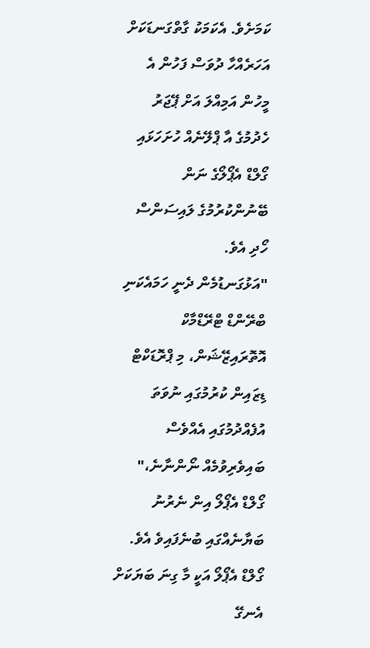ކަމަށެވެ. އެކަމަކު ގާތްގަނޑަކަށް އަހަރެއްހާ ދުވަސް ފަހުން އެ މީހުން އަމިއްލަ އަށް ޕޭޖަރު ހެދުމުގެ އާ ޕްލޭނެއް ހުށަހަޅައި ގޯލްޑް އެޕޯލޯގެ ނަން ބޭނުންކުރުމުގެ ލައިސަންސް ހޯދި އެވެ.
"އަޅުގަނޑުމެން ދެނީ ހަމައެކަނި ބްރޭންޑް ޓްރޭޑްމާކް އޮތޮރައިޒޭޝަން، މި ޕްރޮޑަކްޓް ޑިޒައިން ކުރުމުގައި ނުވަތަ އުފެއްދުމުގައި އެއްވެސް ބައިވެރިވުމެއް ނޯންނާނެ،" ގޯލްޑް އެޕޯލޯ އިން ނެރުނު ބަޔާނެއްގައި ބުނެފައިވެ އެވެ.
ގޯލްޑް އެޕޯލޯ އަކީ މާ ގިނަ ބަޔަކަށް އެނގޭ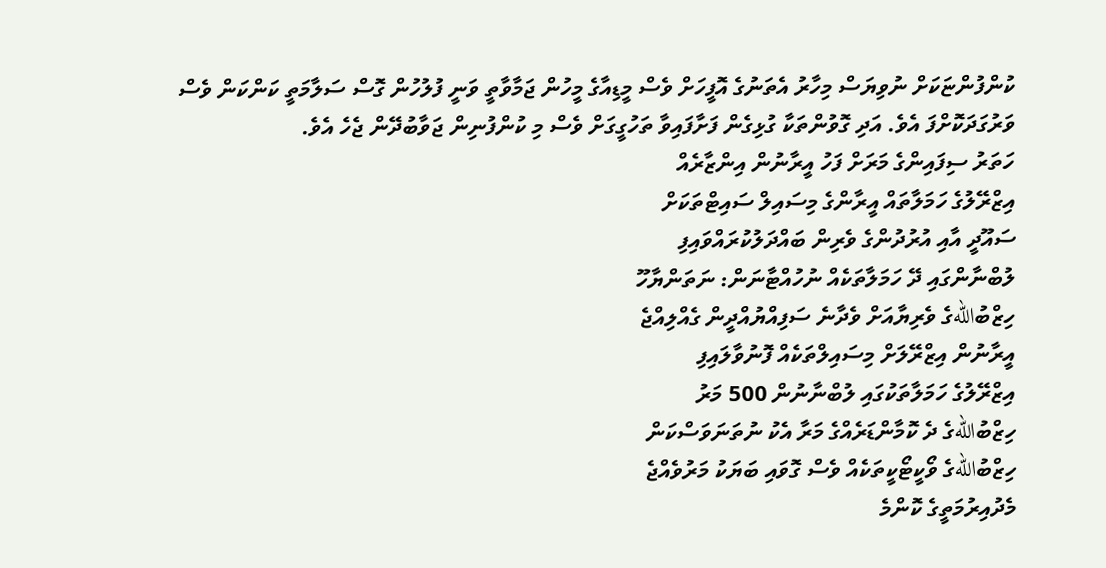ކުންފުންޏަކަށް ނުވިޔަސް މިހާރު އެތަނުގެ އޮފީހަށް ވެސް މީޑިއާގެ މީހުން ޖަމާވާތީ ވަނީ ފުލުހުން ގޮސް ސަލާމަތީ ކަންކަން ވެސް ވަރުގަދަކޮށްފަ އެވެ. އަދި ގޮވުންތަކާ ގުޅިގެން ފަށާފައިވާ ތަހުގީގަށް ވެސް މި ކުންފުނިން ޖަވާބުދޭން ޖެހެ އެވެ.
ހަތަރު ސިފައިންގެ މަރަށް ފަހު އީރާނުން އިންޒާރެއް
އިޒްރޭލުގެ ހަމަލާތައް އީރާންގެ މިސައިލް ސައިޓްތަކަށް
ސައޫދީ އާއި އުރުދުންގެ ވެރިން ބައްދަލުކުރައްވައިފި
ލުބްނާންގައި ދޭ ހަމަލާތަކެއް ނުހުއްޓާނަން: ނަތަންޔާހޫ
ހިޒްބުاللهގެ ވެރިޔާއަށް ވެދާނެ ސަފިއްޔުއްދީން ގެއްލިއްޖެ
އީރާނުން އިޒްރޭލަށް މިސައިލްތަކެއް ފޮނުވާލައިފި
އިޒްރޭލުގެ ހަމަލާތަކުގައި ލުބްނާނުން 500 މަރު
ހިޒްބުاللهގެ ދެ ކޮމާންޑަރެއްގެ މަރާ އެކު ނުތަނަވަސްކަން
ހިޒްބުاللهގެ ވޯކީޓޯކީތަކެއް ވެސް ގޮވައި ބަޔަކު މަރުވެއްޖެ
މެދުއިރުމަތީގެ ކޮންމެ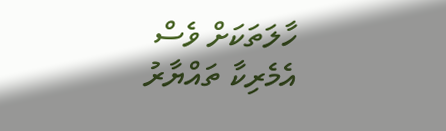ހާލަތަކަށް ވެސް އެމެރިކާ ތައްޔާރު